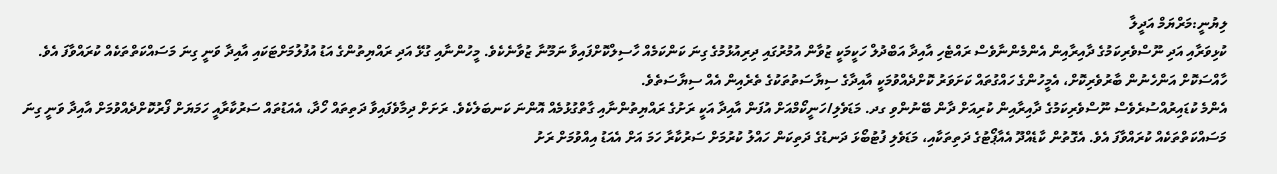ލިޔުނީ:މަރްޔަމް އަދީލާ
ކުޅިވަރާއި އަދި ނޫސްވެރިކަމުގެ ދާއިރާއިން އެންމެންނާވެސް ރައްޓެހި އާއިދާ އަބްދުލް ހަކީމަކީ ޒުވާން އުމުރުގައި ދިރިއުޅުމުގެ ގިނަ ކަންކަމެއް ހާސިލްކޮށްފައިވާ ނަމޫނާ ޒުވާނެކެވެ. މީހުންނާއި ގުޅޭ އަދި ރައްޔިތުންގެ އަޑު އުފުލުމަށްޓަކައި އާއިދާ ވަނީ ގިނަ މަސައްކަތްތަކެއް ކުރައްވާފަ އެވެ. ހާއްސަކޮށް އަންހެނުން ބާރުވެރިކޮށް، އެމީހުންގެ ހައްގުތައް ކަށަވަރު ކޮށްދެއްވުމަކީ އާއިދާގެ ސިޔާސަތުތަކުގެ ތެރެއިން އެއް ސިޔާސަތެވެ.
އެންމެ ކުޑައިރުއްސުރެވެސް ނޫސްވެރިކަމުގެ ދާއިރާއިން ކުރިއަށް ދާން ބޭނުންވި ގދ. މަޑަވެލި/ހަނީކޯމްއަށް އުފަން އާއިދާ އަކީ ރަށުގެ ރައްޔިތުންނާއި ގާތްގުޅުމެއް އޮންނަ ކަނބަލެކެވެ. ރަށަށް ދިމާވެފައިވާ ދަތިތައް ހޯދާ، އެއަޑުތައް ސަރުކާރާއީ ހަމަޔަށް ފޯރުކޮށްދެއްވުމަށް އާއިދާ ވަނީ ގިނަ މަސައްކަތްތަކެއް ކުރައްވާފަ އެވެ. އެގޮތުން ކާޑެއްދޫ އެއާޕޯޓުގެ ދަތިތަކާއި، މަޑަވެލި ފުޓުބޯޅަ ދަނޑުގެ ދަތިކަން ހައްލު ކުރުމަށް ސަރުކާރާ ހަމަ އަށް އެއަޑު އިއްވުމަށް ރަށު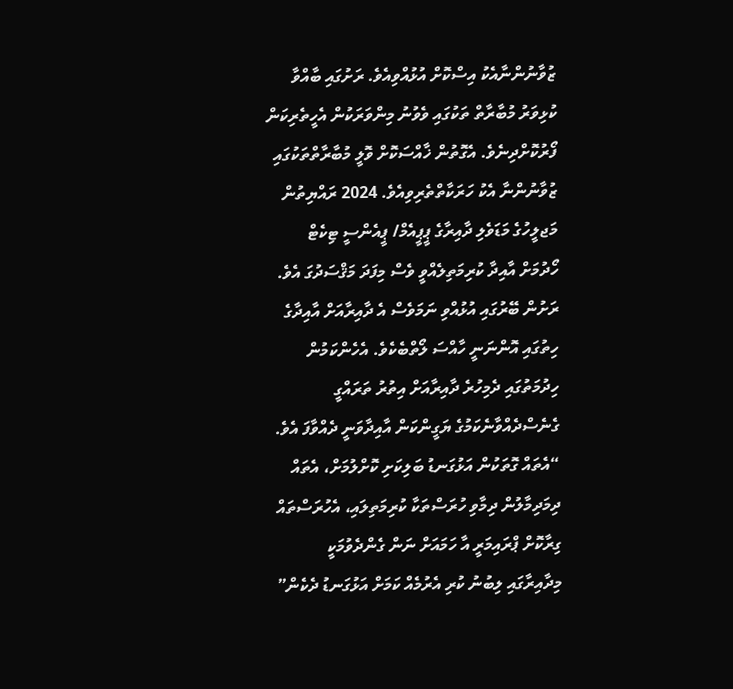ޒުވާނުންނާއެކު އިސްކޮށް އުޅުއްވިއެވެ. ރަށުގައި ބާއްވާ ކުޅިވަރު މުބާރާތް ތަކުގައި ވެވުނު މިންވަރަކުން އެހީތެރިކަން ފޯރުކޮށްދިނެވެ. އެގޮތުން ޚާއްސަކޮށް ވޮލީ މުބާރާތްތަކުގައި ޒުވާނުންނާ އެކު ހަރަކާތްތެރިވިއެވެ. 2024 ރައްޔިތުން މަޖލީހުގެ މަޑަވެލި ދާއިރާގެ ޕީޕީއެމް/ ޕީއެންސީ ޓިކެޓް ހޯދުމަށް އާއިދާ ކުރިމަތިލެއްވީ ވެސް މިފަދަ މަޤްސަދުގަ އެވެ. ރަށުން ބޭރުގައި އުޅުއްވި ނަމަވެސް އެ ދާއިރާއަށް އާއިދާގެ ހިތުގައި އޮންނަނީ ހާއްސަ ލޯތްބެކެވެ. އެހެންކަމުން ހިދުމަތުގައި ދެމިހުރެ ދާއިރާއަށް އިތުރު ތަރައްގީ ގެނެސްދެއްވާނެކަމުގެ ޔަގީންކަން އާއިދާވަނީ ދެއްވާފަ އެވެ.
“އެތައް ގޮތަކުން އަޅުގަނޑު ބަލިކަށި ކޮށްލުމަށް، އެތައް ދިމަދިމާލުން ދިމާވި ހުރަސްތަކާ ކުރިމަތިލައި، އެހުރަސްތައް ގިރާކޮށް ޕްރައިމަރީ އާ ހަމައަށް ނަން ގެންދެވުމަކީ މިދާއިރާގައި ލިބުނު ކުރި އެރުމެއް ކަމަށް އަޅުގަނޑު ދެކެން”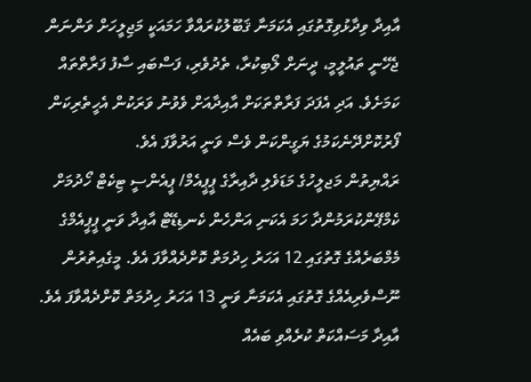އާއިދާ ވިދާޅުވިގޮތުގައި އެކަމަނާ ޤަބޫލުކުރައްވާ ހަމައަކީ މަޖިލީހަށް ވަންނަން ޖެހޭނީ ތައުލީމީ، ދީނަށް ލޯބިކުރާ، ތެދުވެރި، ފަސްބައި ސާފު ފަރާތްތައް ކަމަށެވެ. އަދި އެފަދަ ފަރާތްތަކަށް އާއިދާއަށް ވެވުނު ވަރަކުން އެހީތެރިކަން ފޯރުކޮށްދޭނެކަމުގެ ޔަގީންކަން ވެސް ވަނީ އަރުވާފަ އެވެ.
ރައްޔިތުން މަޖލީހުގެ މަޑަވެލި ދާއިރާގެ ޕީޕީއެމް/ ޕީއެންސީ ޓިކެޓް ހޯދުމަށް ކެމްޕޭންކުރަމުންދާ ހަމަ އެކަނި އަންހެން ކެނޑިޑޭޓް އާއިދާ ވަނީ ޕީޕީއެމްގެ މެމްބަރެއްގެ ގޮތުގައި 12 އަހަރު ހިދުމަތް ކޮށްދެއްވާފަ އެވެ. މީގެއިތުރުން ނޫސްވެރިއެއްގެ ގޮތުގައި އެކަމަނާ ވަނީ 13 އަހަރު ހިދުމަތް ކޮށްދެއްވާފަ އެވެ. އާއިދާ މަސައްކަތް ކުރެއްވި ބައެއް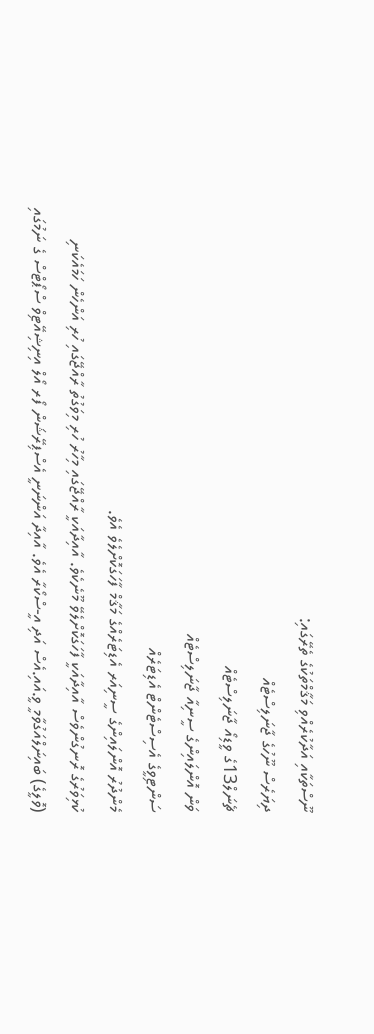ނޫސްތަކާއި އަދާކުރެއްވި މަޤާމްތަކުގެ ތެރޭގައި:
ދިޔަރެސް ނޫހުގެ ޖާނަލިސްޓެއް
ޗެނަލް13ގެ ވީޑިއޯ ޖާނަލިސްޓެއް
ވަން އޮންލައިންގެ ސީނިއާ ޖާނަލިސްޓެއް
ސަންޓިވީގެ އެސިސްޓެންޓް އެޑިޓަރެއް
މެންދުރު އޮންލައިންގެ ސީނިއަރ އެޑިޓަރެއްގެ މަޤާމް ފާހަގަކޮށްލެވެ އެވެ.
ކުޅިވަރުގެ ރޮނގުންވެސް އާއިދާއަކީ ފާހަގަކޮށްލެވޭ މޫނެކެވެ. އާއިދާއަކީ ރާއްޖޭގައި މިހާރު ހުރި މިވަގުތު ރާއްޖޭގައި ހުރި އަންހެން ހަމައެކަނި (ވޮލީގެ) ބައިނަލްއަގުވާމީ ވީ.އައި.އެސް އަދި އީ-ސްކޯރާ އެވެ. އާއިދާ އަންނަނީ އެސްޕިރޭޝަން ފޯރ އޯލް އިނިޝިއޭޓިވް ސްޕޯޓްސް ގެ ނަމުގައި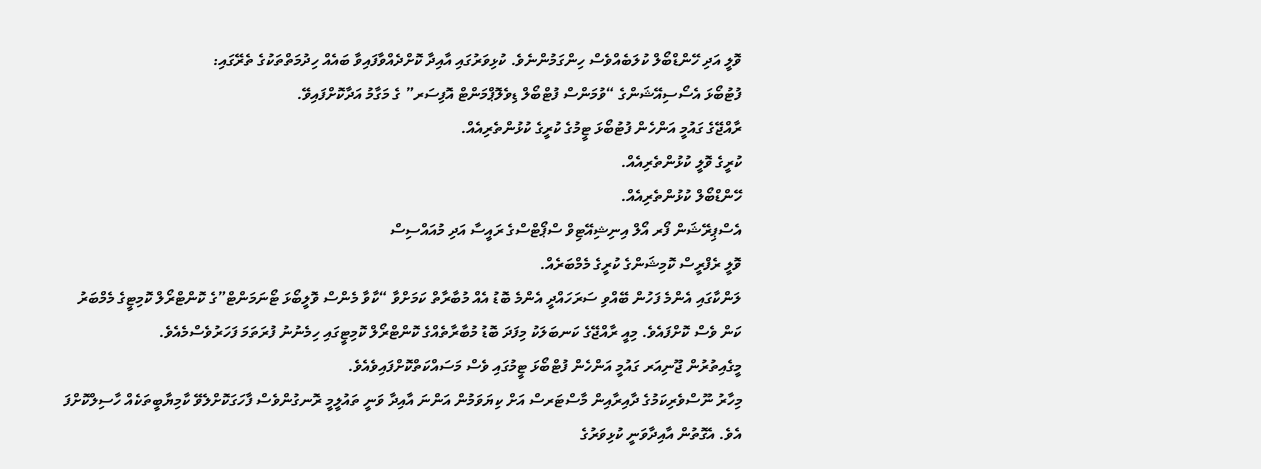ވޮލީ އަދި ހޭންޑްބޯލް ކުލަބެއްވެސް ހިންގަމުންނެވެ. ކުޅިވަރުގައި އާއިދާ ކޮށްދެއްވާފައިވާ ބައެއް ހިދުމަތްތަކުގެ ތެރޭގައި:
ފުޓުބޯޅަ އެސޯސިއޭޝަންގެ “ވުމަންސް ފުޓްބޯލް ޑިވެލޮޕްމަންޓް އޮފިސަރ” ގެ މަގާމު އަދާކޮށްފައިވޭ.
ރާއްޖޭގެ ގައުމީ އަންހެން ފުޓުބޯޅަ ޓީމުގެ ކުރީގެ ކުޅުންތެރިއެއް.
ކުރީގެ ވޮލީ ކުޅުންތެރިއެއް.
ހޭންޑްބޯލް ކުޅުންތެރިއެއް.
އެސްޕިރޭޝަން ފޯރ އޯލް އިނިޝިއޭޓިވް ސްޕޯޓްސްގެ ރައީސާ އަދި މުއައްސިސް
ވޮލީ ރެފްރީސް ކޮމިޝަންގެ ކުރީގެ މެމްބަރެއް.
ލަންކާގައި އެންމެ ފަހުން ބޭއްވި ސަރަހައްދީ އެންމެ ބޮޑު އެއް މުބާރާތް ކަމަށްވާ “ކާވާ މެންސް ވޮލީބޯޅަ ޓޯނަމަންޓް”ގެ ކޮންޓްރޯލް ކޮމިޓީގެ މެމްބަރު ކަން ވެސް ކޮށްފައެވެ. މިއީ ރާއްޖޭގެ ކަނބަލަކު މިފަދަ ބޮޑު މުބާރާތެއްގެ ކޮންޓްރޯލް ކޮމިޓީގައި ހިމެނުނު ފުރަތަމަ ފަހަރުވެސްމެއެވެ.
މީގެއިތުރުން ޖޫނިއަރ ގައުމީ އަންހެން ފުޓްބޯޅަ ޓީމުގައި ވެސް މަސައްކަތްކޮށްފައިވެއެވެ.
މިހާރު ނޫސްވެރިކަމުގެ ދާއިރާއިން މާސްޓަރސް އަށް ކިޔަވަމުން އަންނަ އާއިދާ ވަނީ ތައުލީމީ ރޮނގުންވެސް ފާހަގަކޮށްލެވޭ ކާމިޔާބީތަކެއް ހާސިލްކޮށްފަ އެވެ. އެގޮތުން އާއިދާވަނީ ކުޅިވަރުގެ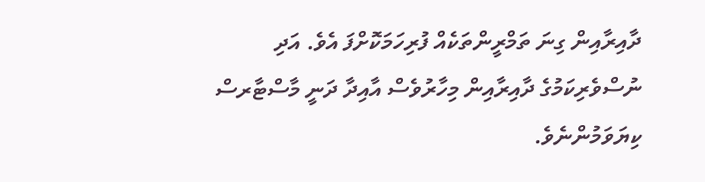ދާއިރާއިން ގިނަ ތަމްރީންތަކެއް ފުރިހަމަކޮށްފަ އެވެ. އަދި ނުސްވެރިކަމުގެ ދާއިރާއިން މިހާރުވެސް އާއިދާ ދަނީ މާސްޓާރސް ކިޔަވަމުންނެވެ.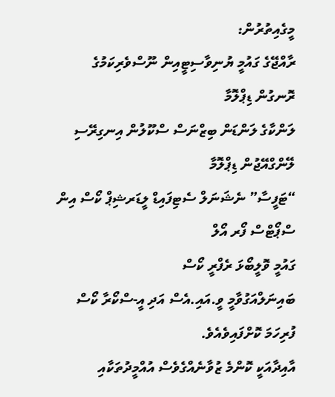މީގެއިތުރުން:
ރާއްޖޭގެ ގައުމީ ޔުނިވާސިޓީއިން ނޫސްވެރިކަމުގެ ރޮނގުން ޑިޕްލޮމާ
ލަންކާގެ ލަންޑަން ބިޒްނަސް ސްކޫލުން އިނގިރޭސި ލޭންގްއޭޖުން ޑިޕްލޮމާ
“ޓަފީސާ” ނެޝަނަލް ސެޓިފައިޑް ލީޑަރޝިޕް ކޯސް އިން ސްޕޯޓްސް ފޯރ އޯލް
ގައުމީ ވޮލީބޯޅަ ރެފްރީ ކޯސް
ބައިނަލްއަގުވާމީ ވީ.އައި.އެސް އަދި އީ-ސްކޯރާ ކޯސް ފުރިހަމަ ކޮށްފައިވެއެވެ.
އާއިދާއަކީ ކޮންމެ ޒުވާނެއްގެވެސް އުއްމީދުތަކާއި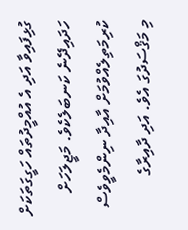ގުޅިފައިވާ އަދި އެ އުއްމީދުތައް ހަގީގަތަކަށް ހަދައިދޭނެ ކަނބަލެކެވެ. މަޖީލަހަށް ކުރިމަތިލެއްވުމަށް އާއިދާ ނިންމެވީވެސް މި މަޤްސަދުގަ އެވެ. އަދި ދާއިރާގެ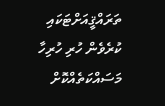ތަރައްޤީއަށްޓަކައި ކުރެވެން ހުރި ހުރިހާ މަސައްކަތެއްކޮށް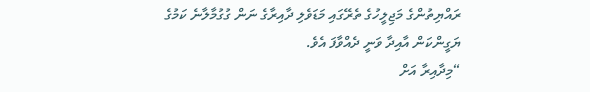ރައްޔިތުންގެ މަޖިލީހުގެ ތެރޭގައި މަޑަވެލި ދާއިރާގެ ނަން ގުގުމާލާނެ ކަމުގެ ޔަގީންކަން އާއިދާ ވަނީ ދެއްވާފަ އެވެ.
“މިދާއިރާ އަށް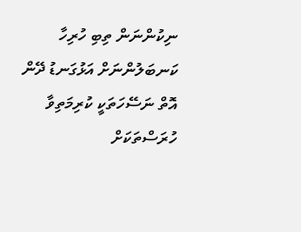ނިކުންނަން ތިބި ހުރިހާ ކަނބަލުންނަށް އަޅުގަނޑު ދޭން އޮތް ނަސޭހަތަކީ ކުރިމަތިވާ ހުރަސްތަކަށް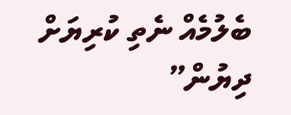ބެލުމެއް ނެތި ކުރިޔަށް ދިޔުން”